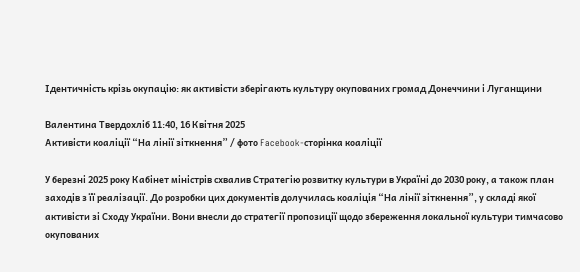Ідентичність крізь окупацію: як активісти зберігають культуру окупованих громад Донеччини і Луганщини

Валентина Твердохліб 11:40, 16 Квітня 2025
Активісти коаліції “На лінії зіткнення” / фото Facebook-сторінка коаліції

У березні 2025 року Кабінет міністрів схвалив Стратегію розвитку культури в Україні до 2030 року, а також план заходів з її реалізації. До розробки цих документів долучилась коаліція “На лінії зіткнення”, у складі якої активісти зі Сходу України. Вони внесли до стратегії пропозиції щодо збереження локальної культури тимчасово окупованих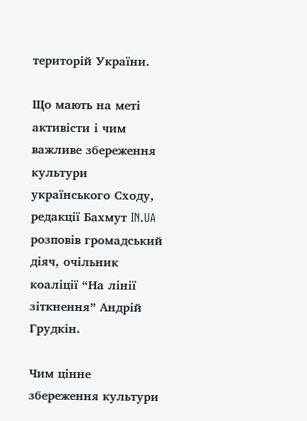територій України.

Що мають на меті активісти і чим важливе збереження культури українського Сходу, редакції Бахмут IN.UA розповів громадський діяч, очільник коаліції “На лінії зіткнення” Андрій Грудкін.

Чим цінне збереження культури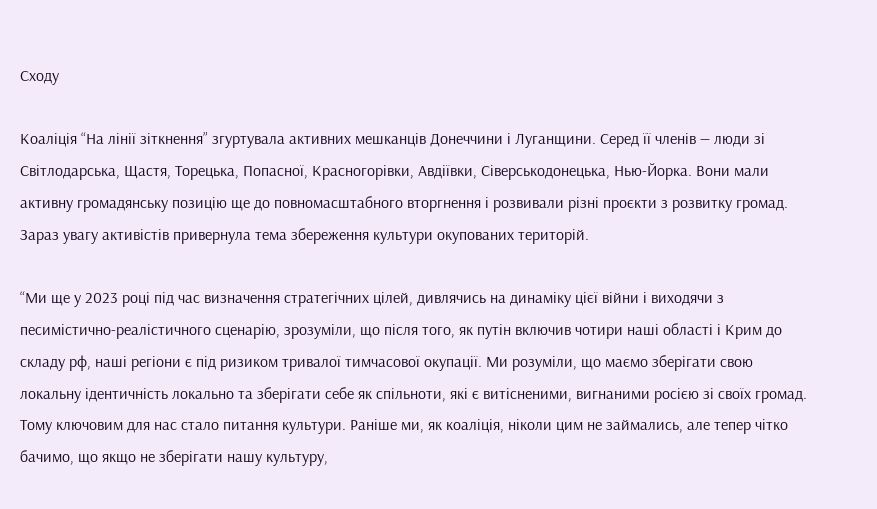Сходу

Коаліція “На лінії зіткнення” згуртувала активних мешканців Донеччини і Луганщини. Серед її членів — люди зі Світлодарська, Щастя, Торецька, Попасної, Красногорівки, Авдіївки, Сіверськодонецька, Нью-Йорка. Вони мали активну громадянську позицію ще до повномасштабного вторгнення і розвивали різні проєкти з розвитку громад. Зараз увагу активістів привернула тема збереження культури окупованих територій.

“Ми ще у 2023 році під час визначення стратегічних цілей, дивлячись на динаміку цієї війни і виходячи з песимістично-реалістичного сценарію, зрозуміли, що після того, як путін включив чотири наші області і Крим до складу рф, наші регіони є під ризиком тривалої тимчасової окупації. Ми розуміли, що маємо зберігати свою локальну ідентичність локально та зберігати себе як спільноти, які є витісненими, вигнаними росією зі своїх громад. Тому ключовим для нас стало питання культури. Раніше ми, як коаліція, ніколи цим не займались, але тепер чітко бачимо, що якщо не зберігати нашу культуру,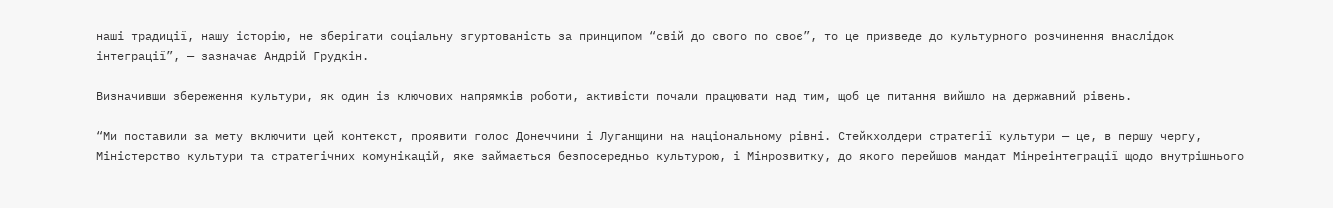наші традиції, нашу історію, не зберігати соціальну згуртованість за принципом “свій до свого по своє”, то це призведе до культурного розчинення внаслідок інтеграції”, — зазначає Андрій Грудкін.

Визначивши збереження культури, як один із ключових напрямків роботи, активісти почали працювати над тим, щоб це питання вийшло на державний рівень.

“Ми поставили за мету включити цей контекст, проявити голос Донеччини і Луганщини на національному рівні. Стейкхолдери стратегії культури — це, в першу чергу, Міністерство культури та стратегічних комунікацій, яке займається безпосередньо культурою, і Мінрозвитку, до якого перейшов мандат Мінреінтеграції щодо внутрішнього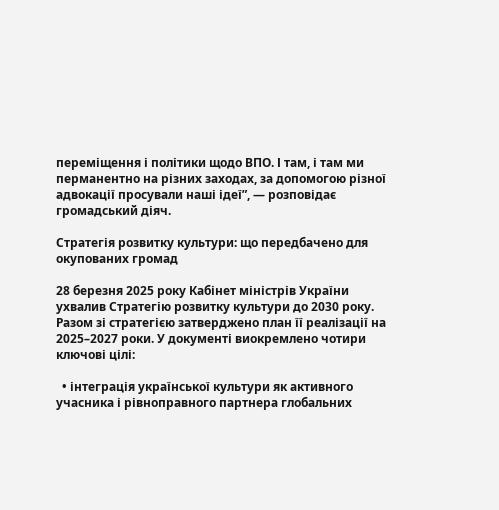переміщення і політики щодо ВПО. І там, і там ми перманентно на різних заходах, за допомогою різної адвокації просували наші ідеї”, — розповідає громадський діяч.

Стратегія розвитку культури: що передбачено для окупованих громад

28 березня 2025 року Кабінет міністрів України ухвалив Стратегію розвитку культури до 2030 року. Разом зі стратегією затверджено план її реалізації на 2025–2027 роки. У документі виокремлено чотири ключові цілі:

  • інтеграція української культури як активного учасника і рівноправного партнера глобальних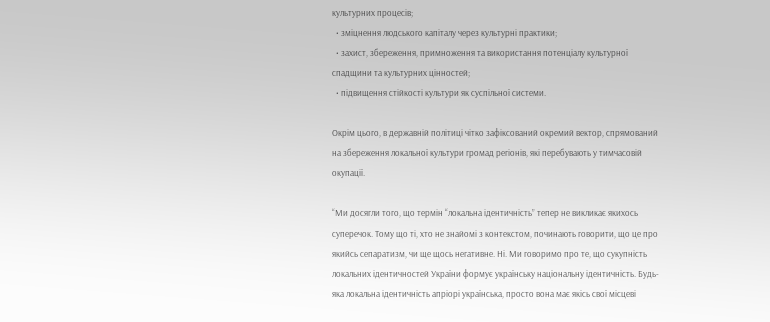культурних процесів;
  • зміцнення людського капіталу через культурні практики;
  • захист, збереження, примноження та використання потенціалу культурної спадщини та культурних цінностей;
  • підвищення стійкості культури як суспільної системи.

Окрім цього, в державній політиці чітко зафіксований окремий вектор, спрямований на збереження локальної культури громад регіонів, які перебувають у тимчасовій окупації.

“Ми досягли того, що термін “локальна ідентичність” тепер не викликає якихось суперечок. Тому що ті, хто не знайомі з контекстом, починають говорити, що це про якийсь сепаратизм, чи ще щось негативне. Ні. Ми говоримо про те, що сукупність локальних ідентичностей України формує українську національну ідентичність. Будь-яка локальна ідентичність апріорі українська, просто вона має якісь свої місцеві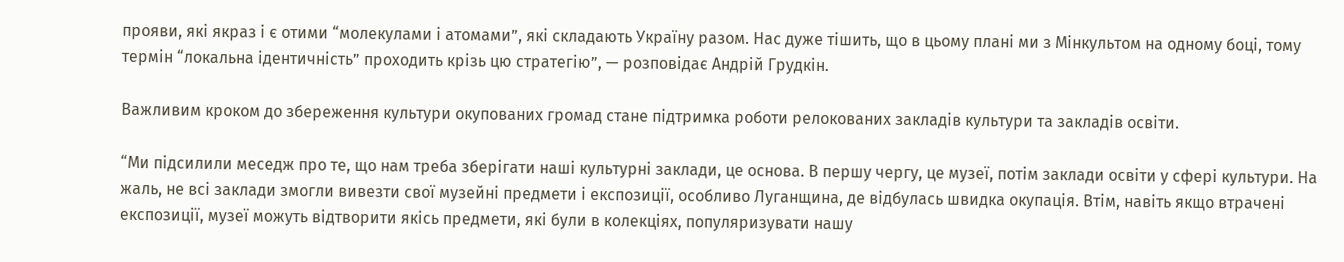прояви, які якраз і є отими “молекулами і атомами”, які складають Україну разом. Нас дуже тішить, що в цьому плані ми з Мінкультом на одному боці, тому термін “локальна ідентичність” проходить крізь цю стратегію”, — розповідає Андрій Грудкін.

Важливим кроком до збереження культури окупованих громад стане підтримка роботи релокованих закладів культури та закладів освіти.

“Ми підсилили меседж про те, що нам треба зберігати наші культурні заклади, це основа. В першу чергу, це музеї, потім заклади освіти у сфері культури. На жаль, не всі заклади змогли вивезти свої музейні предмети і експозиції, особливо Луганщина, де відбулась швидка окупація. Втім, навіть якщо втрачені експозиції, музеї можуть відтворити якісь предмети, які були в колекціях, популяризувати нашу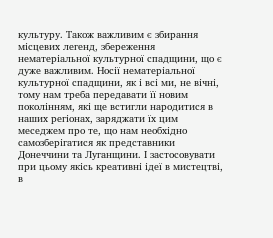культуру. Також важливим є збирання місцевих легенд, збереження нематеріальної культурної спадщини, що є дуже важливим. Носії нематеріальної культурної спадщини, як і всі ми, не вічні, тому нам треба передавати її новим поколінням, які ще встигли народитися в наших регіонах, заряджати їх цим меседжем про те, що нам необхідно самозберігатися як представники Донеччини та Луганщини. І застосовувати при цьому якісь креативні ідеї в мистецтві, в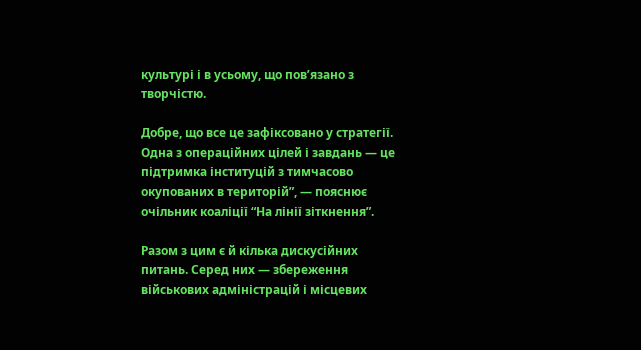культурі і в усьому, що пов’язано з творчістю.

Добре, що все це зафіксовано у стратегії. Одна з операційних цілей і завдань — це підтримка інституцій з тимчасово окупованих в територій”, — пояснює очільник коаліції “На лінії зіткнення”.

Разом з цим є й кілька дискусійних питань. Серед них — збереження військових адміністрацій і місцевих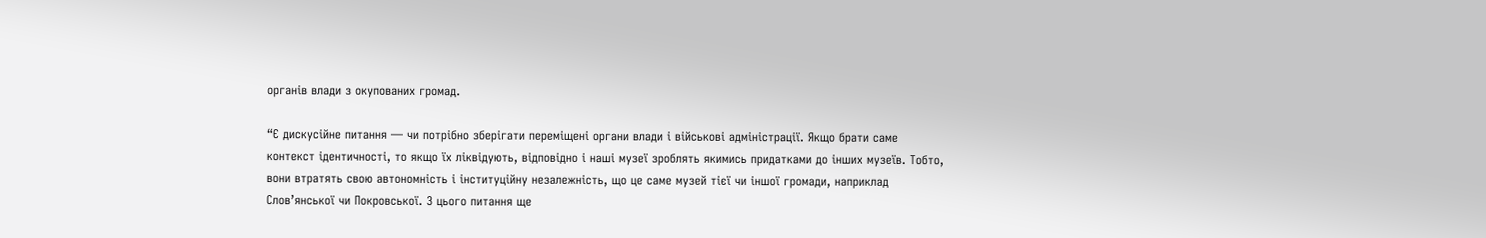органів влади з окупованих громад.

“Є дискусійне питання — чи потрібно зберігати переміщені органи влади і військові адміністрації. Якщо брати саме контекст ідентичності, то якщо їх ліквідують, відповідно і наші музеї зроблять якимись придатками до інших музеїв. Тобто, вони втратять свою автономність і інституційну незалежність, що це саме музей тієї чи іншої громади, наприклад Слов’янської чи Покровської. З цього питання ще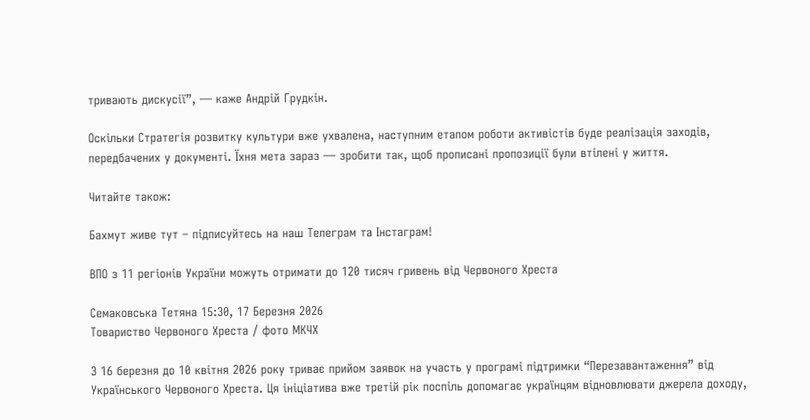тривають дискусії”, — каже Андрій Грудкін.

Оскільки Стратегія розвитку культури вже ухвалена, наступним етапом роботи активістів буде реалізація заходів, передбачених у документі. Їхня мета зараз — зробити так, щоб прописані пропозиції були втілені у життя.

Читайте також:

Бахмут живе тут – підписуйтесь на наш Телеграм та Інстаграм!

ВПО з 11 регіонів України можуть отримати до 120 тисяч гривень від Червоного Хреста

Семаковська Тетяна 15:30, 17 Березня 2026
Товариство Червоного Хреста / фото МКЧХ

З 16 березня до 10 квітня 2026 року триває прийом заявок на участь у програмі підтримки “Перезавантаження” від Українського Червоного Хреста. Ця ініціатива вже третій рік поспіль допомагає українцям відновлювати джерела доходу,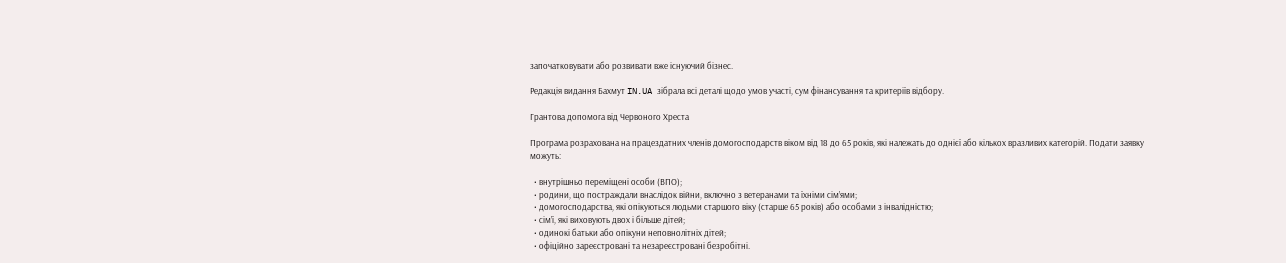започатковувати або розвивати вже існуючий бізнес.

Редакція видання Бахмут IN.UA зібрала всі деталі щодо умов участі, сум фінансування та критеріїв відбору.

Грантова допомога від Червоного Хреста

Програма розрахована на працездатних членів домогосподарств віком від 18 до 65 років, які належать до однієї або кількох вразливих категорій. Подати заявку можуть:

  • внутрішньо переміщені особи (ВПО);
  • родини, що постраждали внаслідок війни, включно з ветеранами та їхніми сім’ями;
  • домогосподарства, які опікуються людьми старшого віку (старше 65 років) або особами з інвалідністю;
  • сім’ї, які виховують двох і більше дітей;
  • одинокі батьки або опікуни неповнолітніх дітей;
  • офіційно зареєстровані та незареєстровані безробітні.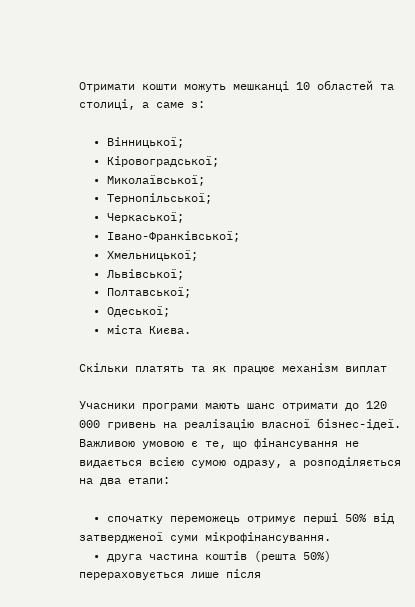Отримати кошти можуть мешканці 10 областей та столиці, а саме з:

  • Вінницької;
  • Кіровоградської;
  • Миколаївської;
  • Тернопільської;
  • Черкаської;
  • Івано-Франківської;
  • Хмельницької;
  • Львівської;
  • Полтавської;
  • Одеської;
  • міста Києва.

Скільки платять та як працює механізм виплат

Учасники програми мають шанс отримати до 120 000 гривень на реалізацію власної бізнес-ідеї. Важливою умовою є те, що фінансування не видається всією сумою одразу, а розподіляється на два етапи:

  • спочатку переможець отримує перші 50% від затвердженої суми мікрофінансування.
  • друга частина коштів (решта 50%) перераховується лише після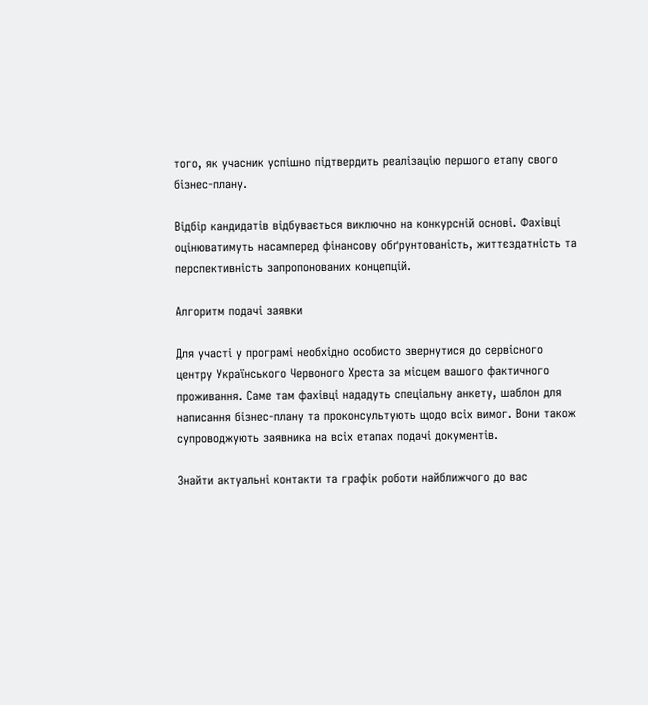того, як учасник успішно підтвердить реалізацію першого етапу свого бізнес-плану.

Відбір кандидатів відбувається виключно на конкурсній основі. Фахівці оцінюватимуть насамперед фінансову обґрунтованість, життєздатність та перспективність запропонованих концепцій.

Алгоритм подачі заявки

Для участі у програмі необхідно особисто звернутися до сервісного центру Українського Червоного Хреста за місцем вашого фактичного проживання. Саме там фахівці нададуть спеціальну анкету, шаблон для написання бізнес-плану та проконсультують щодо всіх вимог. Вони також супроводжують заявника на всіх етапах подачі документів.

Знайти актуальні контакти та графік роботи найближчого до вас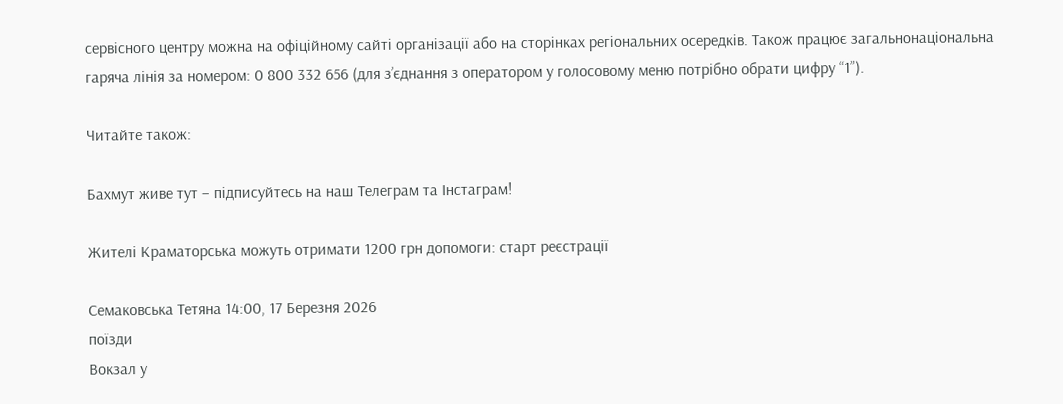сервісного центру можна на офіційному сайті організації або на сторінках регіональних осередків. Також працює загальнонаціональна гаряча лінія за номером: 0 800 332 656 (для з’єднання з оператором у голосовому меню потрібно обрати цифру “1”).

Читайте також:

Бахмут живе тут – підписуйтесь на наш Телеграм та Інстаграм!

Жителі Краматорська можуть отримати 1200 грн допомоги: старт реєстрації

Семаковська Тетяна 14:00, 17 Березня 2026
поїзди
Вокзал у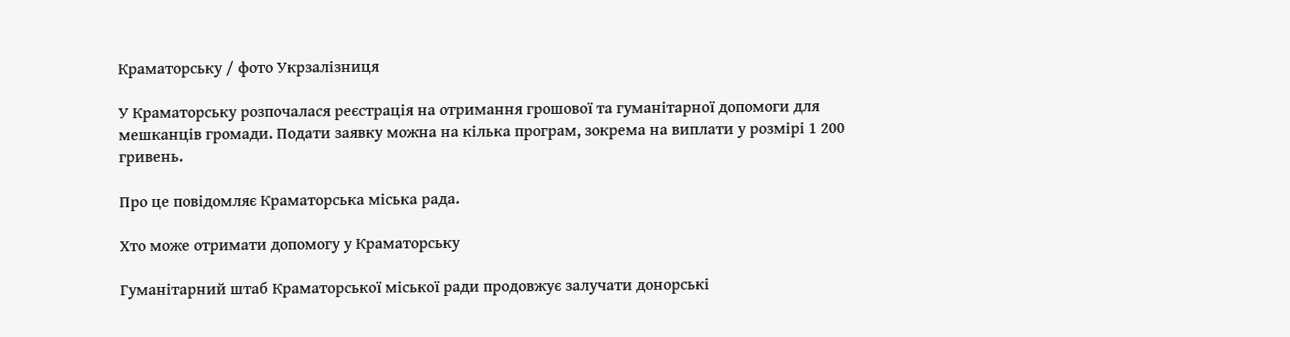Краматорську / фото Укрзалізниця

У Краматорську розпочалася реєстрація на отримання грошової та гуманітарної допомоги для мешканців громади. Подати заявку можна на кілька програм, зокрема на виплати у розмірі 1 200 гривень.

Про це повідомляє Краматорська міська рада.

Хто може отримати допомогу у Краматорську

Гуманітарний штаб Краматорської міської ради продовжує залучати донорські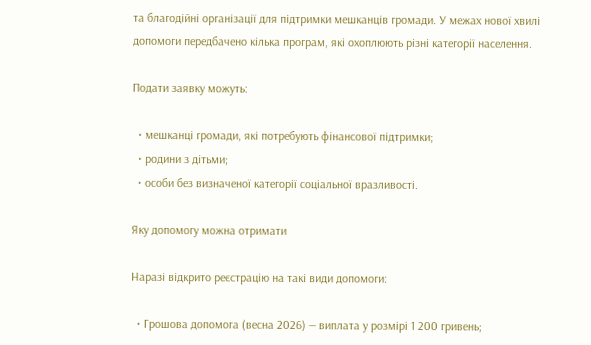та благодійні організації для підтримки мешканців громади. У межах нової хвилі допомоги передбачено кілька програм, які охоплюють різні категорії населення.

Подати заявку можуть:

  • мешканці громади, які потребують фінансової підтримки;
  • родини з дітьми;
  • особи без визначеної категорії соціальної вразливості.

Яку допомогу можна отримати

Наразі відкрито реєстрацію на такі види допомоги:

  • Грошова допомога (весна 2026) — виплата у розмірі 1 200 гривень;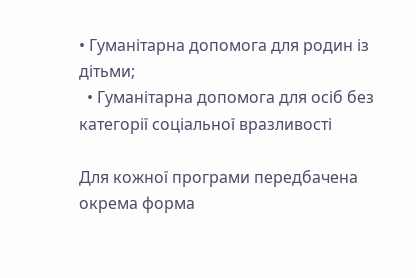• Гуманітарна допомога для родин із дітьми;
  • Гуманітарна допомога для осіб без категорії соціальної вразливості

Для кожної програми передбачена окрема форма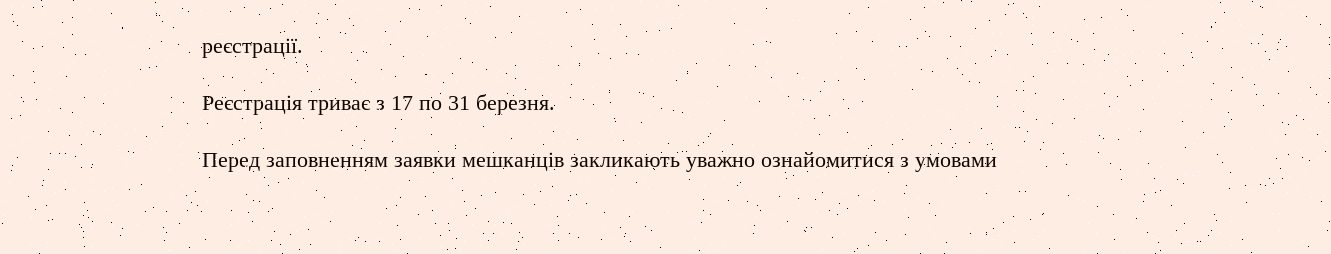реєстрації.

Реєстрація триває з 17 по 31 березня.

Перед заповненням заявки мешканців закликають уважно ознайомитися з умовами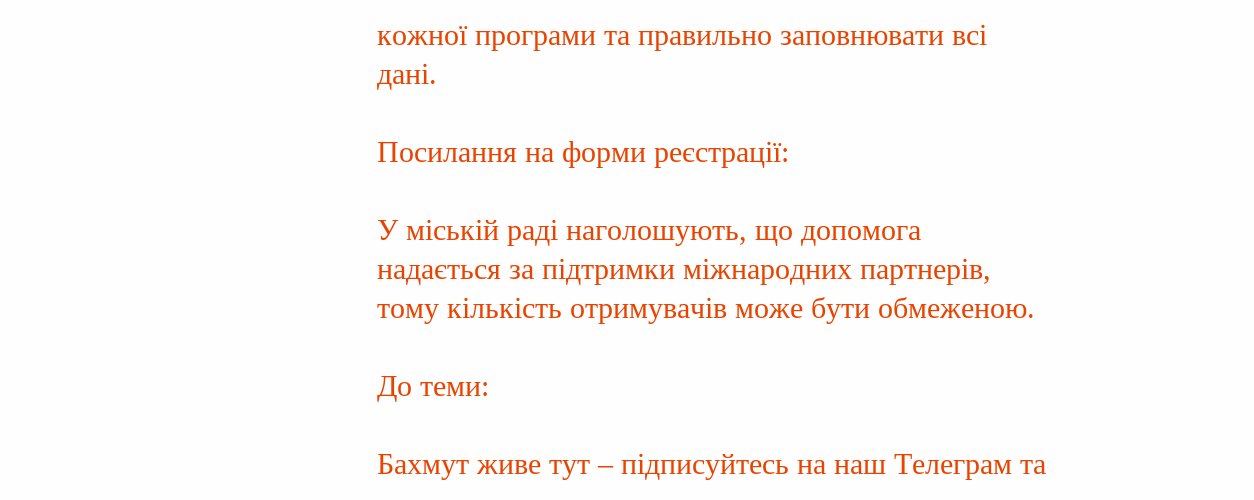кожної програми та правильно заповнювати всі дані.

Посилання на форми реєстрації:

У міській раді наголошують, що допомога надається за підтримки міжнародних партнерів, тому кількість отримувачів може бути обмеженою.

До теми:

Бахмут живе тут – підписуйтесь на наш Телеграм та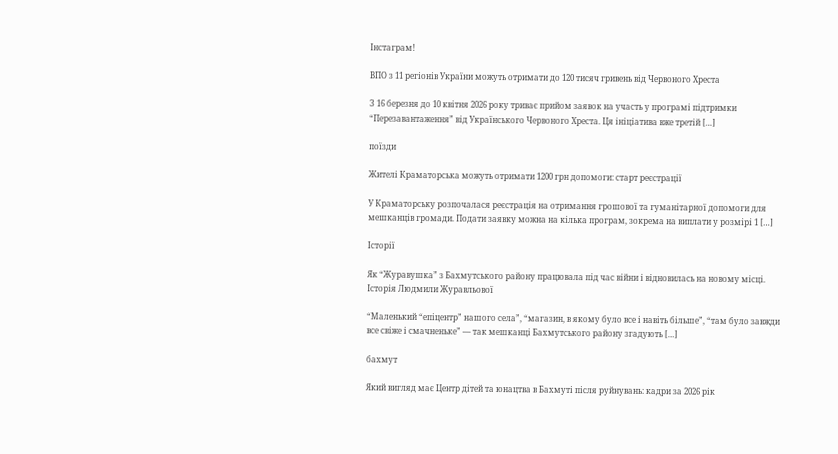Інстаграм!

ВПО з 11 регіонів України можуть отримати до 120 тисяч гривень від Червоного Хреста

З 16 березня до 10 квітня 2026 року триває прийом заявок на участь у програмі підтримки “Перезавантаження” від Українського Червоного Хреста. Ця ініціатива вже третій […]

поїзди

Жителі Краматорська можуть отримати 1200 грн допомоги: старт реєстрації

У Краматорську розпочалася реєстрація на отримання грошової та гуманітарної допомоги для мешканців громади. Подати заявку можна на кілька програм, зокрема на виплати у розмірі 1 […]

Історії

Як “Журавушка” з Бахмутського району працювала під час війни і відновилась на новому місці. Історія Людмили Журавльової

“Маленький “епіцентр” нашого села”, “магазин, в якому було все і навіть більше”, “там було завжди все свіже і смачненьке” — так мешканці Бахмутського району згадують […]

бахмут

Який вигляд має Центр дітей та юнацтва в Бахмуті після руйнувань: кадри за 2026 рік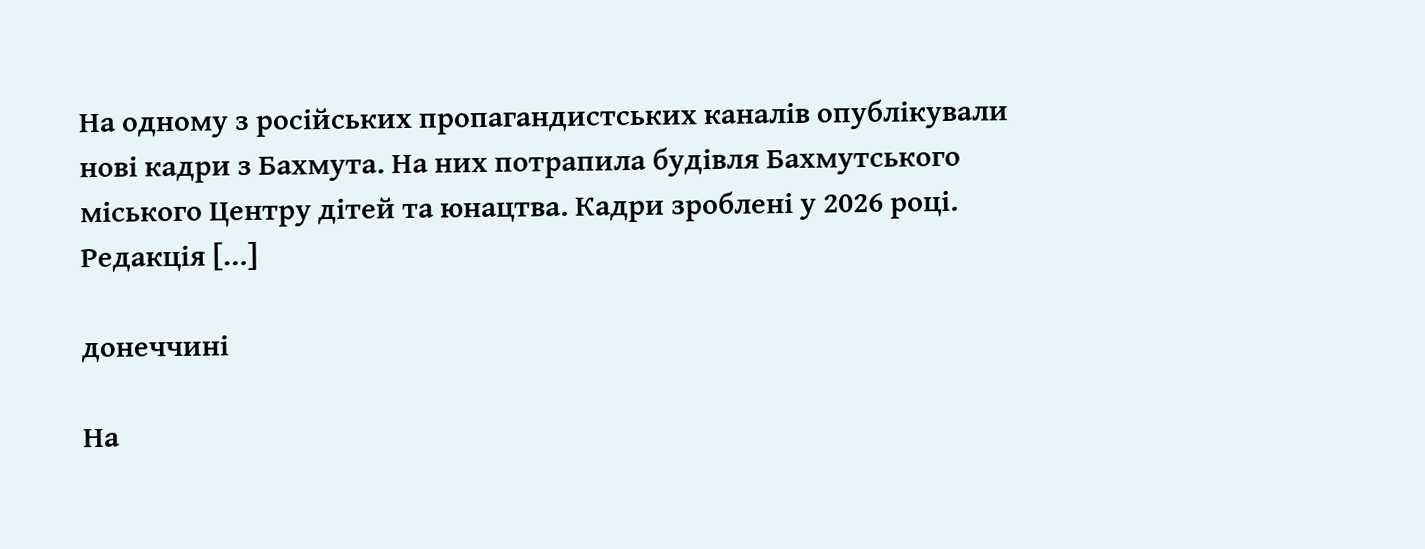На одному з російських пропагандистських каналів опублікували нові кадри з Бахмута. На них потрапила будівля Бахмутського міського Центру дітей та юнацтва. Кадри зроблені у 2026 році. Редакція […]

донеччині

На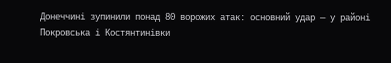Донеччині зупинили понад 80 ворожих атак: основний удар — у районі Покровська і Костянтинівки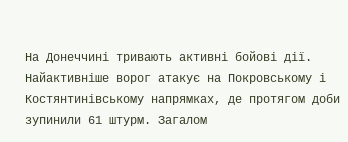На Донеччині тривають активні бойові дії. Найактивніше ворог атакує на Покровському і Костянтинівському напрямках, де протягом доби зупинили 61 штурм. Загалом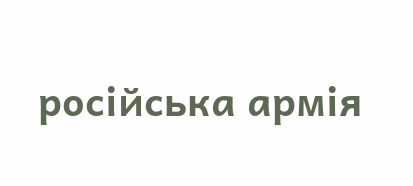російська армія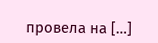провела на […]